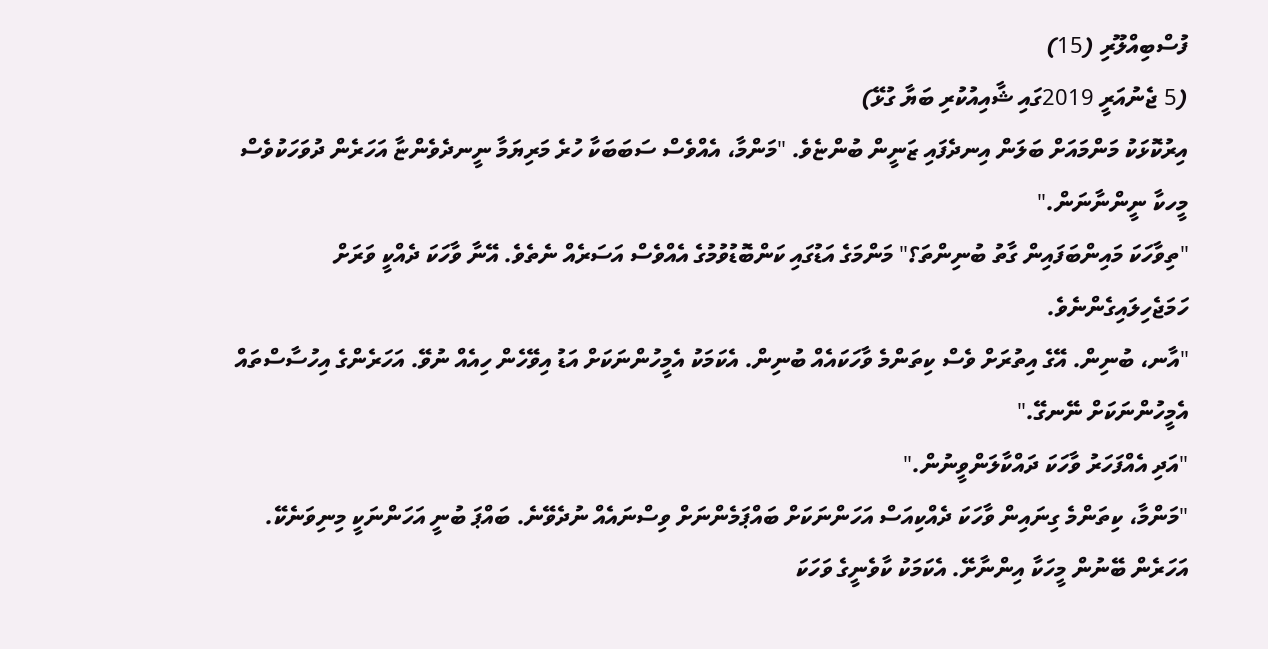ފުސްބިއްލޫރި (15)
(5 ޖެނުއަރީ 2019ގައި ޝާއިއުކުރި ބަޔާ ގުޅޭ)
އިރުކޮޅަކު މަންމައަށް ބަލަން އިނދެފައި ޒަނީން ބުންޏެވެ. "މަންމާ، އެއްވެސް ސަބަބަކާ ހުރެ މަރިޔަމާ ނީނދެވެންޏާ އަހަރެން ދުވަހަކުވެސް މީހކާ ނީންނާނަން."
"ތިވާހަކަ މައިންބަފައިން ގާތު ބުނިންތަ؟" މަންމަގެ އަޑުގައި ކަންބޮޑުވުމުގެ އެއްވެސް އަސަރެއް ނެތެވެ. އޭނާ ވާހަކަ ދެއްކީ ވަރަށް ހަމަޖެހިލައިގެންނެވެ.
"އާނ، ބުނިން. އޭގެ އިތުރަށް ވެސް ކިތަންމެ ވާހަކައެއް ބުނިން. އެކަމަކު އެމީހުންނަކަށް އަޑު އިވޭހެން ހިއެއް ނުވޭ. އަހަރެންގެ އިހުސާސްތައް އެމީހުންނަކަށް ނޭނގޭ."
"އަދި އެއްފަހަރު ވާހަކަ ދައްކާލަންވީނުން."
"މަންމާ، ކިތަންމެ ގިނައިން ވާހަކަ ދެއްކިއަސް އަހަންނަކަށް ބައްޕަމެންނަށް ވިސްނައެއް ނުދެވޭނެ. ބައްޕަ ބުނީ އަހަންނަކީ މިނިވަނެކޭ. އަހަރެން ބޭނުން މީހަކާ އިންނާށޭ. އެކަމަކު ކާވެނީގެ ވަހަކަ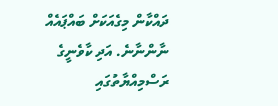ދައްކާން މިގެއަކަށް ބައްޕައެއް ނާންނާނެ. އަދި ކާވެނީގެ ރަސްމިއްޔާތުގައި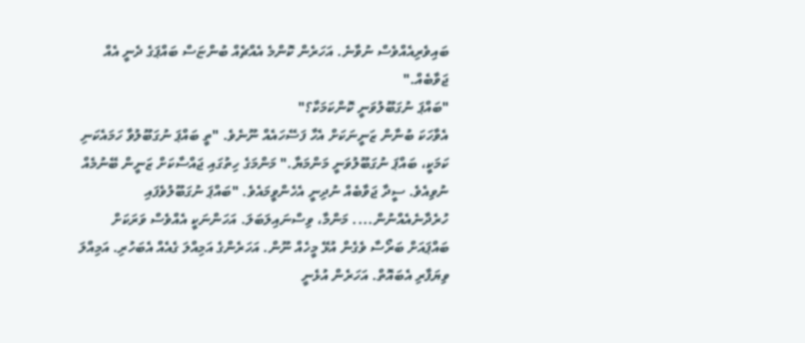ބައިވެރިއެއްވެސް ނުވާނެ. އަހަރެން ކޮންމެ އެއްޗެއް ބުންޏަސް ބައްޕަގެ ދެނީ އެއް ޖަވާބެއް."
"ބައްޕަ ނުގަބޫލުވަނީ ކޮންކަމަކާ؟"
އެވާހަކަ ބުނާން ޒަނީނަކަށް އެހާ ފަސޭހައެއް ނޫނެވެ. "ތީ ބައްޕަ ނުގަބޫލުވާ ހަމައެކަނި ކަމަކީ، ބައްޕަ ނުގަބޫލުވަނީ މަންމަޔާ." މަންމަގެ ހިތުގައި ޖައްސާކަށް ޒަނީން ބޭނުމެއް ނުވިއެވެ. ސީދާ ޖަވާބެއް ނުދިނީ އެހެންވީމައެވެ. "ބައްޕަ ނުގަބޫލުވެފައި ހުރެދާނެއެއްނުން.... މަންމާ، ވިސްނައިލަބަލަ. އަހަންނަކީ އެއްވެސް ވަރަކަށް ބައްޕައަށް ބަރޯސާ ވެގެން އުޅޭ މީހެއް ނޫން. އަހަރެންގެ އަމިއްލަ ގެއެއް އެބަހުރި. އަމިއްލަ ވިޔަފާރި އެބައޮތް. އަހަރެން އުޅެނީ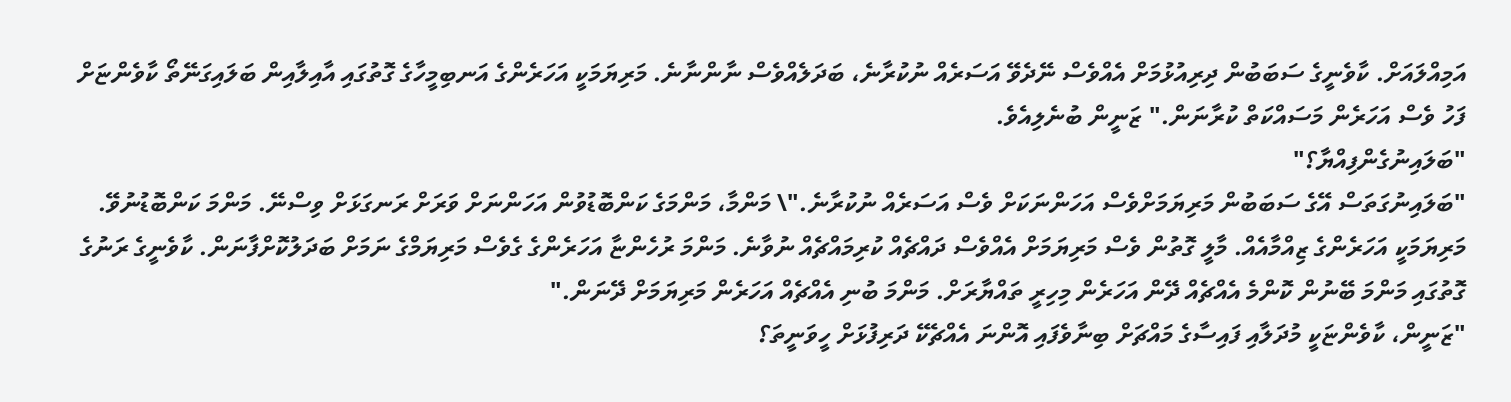އަމިއްލައަށް. ކާވެނީގެ ސަބަބުން ދިރިއުޅުމަށް އެއްވެސް ނޭދެވޭ އަސަރެއް ނުކުރާނެ، ބަދަލެއްވެސް ނާންނާނެ. މަރިޔަމަކީ އަހަރެންގެ އަނބިމީހާގެ ގޮތުގައި އާއިލާއިން ބަލައިގަނޭތޯ ކާވެންޏަށް ފަހު ވެސް އަހަރެން މަސައްކަތް ކުރާނަން." ޒަނީން ބުނެލިއެވެ.
"ބަލައިނުގެންފިއްޔާ؟"
"ބަލައިނުގަތަސް އޭގެ ސަބަބުން މަރިޔަމަށްވެސް އަހަންނަކަށް ވެސް އަސަރެއް ނުކުރާނެ."\ މަންމާ، މަންމަގެ ކަންބޮޑުވުން އަހަންނަށް ވަރަށް ރަނގަޅަށް ވިސްނޭ. މަންމަ ކަންބޮޑުނުވޭ. މަރިޔަމަކީ އަހަރެންގެ ޒިއްމާއެއް. މާލީ ގޮތުން ވެސް މަރިޔަމަށް އެއްވެސް ދައްޗެއް ކުރިމައްޗެއް ނުވާނެ. މަންމަ ރުހެންޏާ އަހަރެންގެ ގެވެސް މަރިޔަމްގެ ނަމަށް ބަދަލުކޮށްފާނަން. ކާވެނީގެ ރަނުގެ ގޮތުގައި މަންމަ ބޭނުން ކޮންމެ އެއްޗެއް ދޭން އަހަރެން މިހިރީ ތައްޔާރަށް. މަންމަ ބުނި އެއްޗެއް އަހަރެން މަރިޔަމަށް ދޭނަން."
"ޒަނީން، ކާވެންޏަކީ މުދަލާއި ފައިސާގެ މައްޗަށް ބިނާވެފައި އޮންނަ އެއްޗެކޭ ދަރިފުޅަށް ހީވަނީތަ؟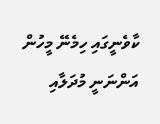ކާވެނީގައި ހިމެނޭ މީހުން އަންނަނީ މުދަލާއި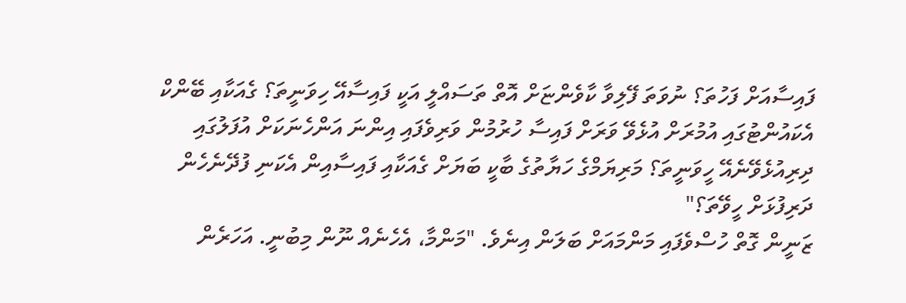ފައިސާއަށް ފަހުތަ؟ ނުވަތަ ފޭލިވާ ކާވެންޏަށް އޮތް ތަސައްލީ އަކީ ފައިސާއޭ ހިވަނީތަ؟ ގެއަކާއި ބޭންކް އެކައުންޓުގައި އުމުރަށް އުޅެވޭ ވަރަށް ފައިސާ ހުރުމުން ވަރިވެފައި އިންނަ އަންހެނަކަށް އުފަލުގައި ދިރިއުޅެވޭނެއޭ ހީވަނީތަ؟ މަރިޔަމްގެ ހަޔާތުގެ ބާކީ ބަޔަށް ގެއަކާއި ފައިސާއިން އެކަނި ފުދޭނެހެން ދަރިފުޅަށް ހީވޭތަ؟"
ޒަނީން ގޮތް ހުސްވެފައި މަންމައަށް ބަލަން އިނެވެ. "މަންމާ، އެހެނެއް ނޫން މިބުނީ. އަހަރެން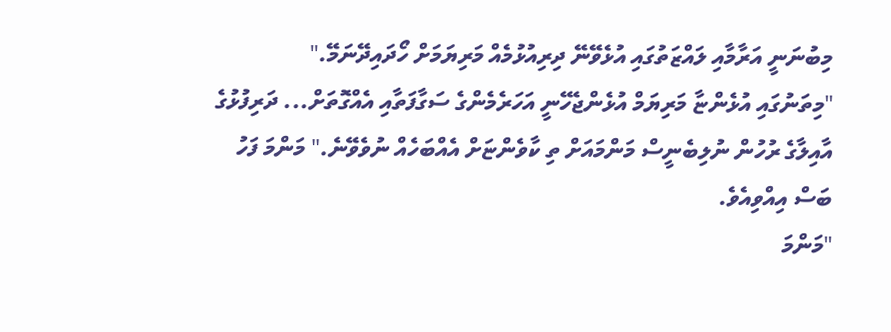މިބުނަނީ އަރާމާއި ލައްޒަތުގައި އުޅެވޭނޭ ދިރިއުޅުމެއް މަރިޔަމަށް ހޯދައިދޭނަމޭ."
"މިތަނުގައި އުޅެންޏާ މަރިޔަމް އުޅެންޖެހޭނީ އަހަރެމެންގެ ސަގާފަތާއި އެއްގޮތަށް... ދަރިފުޅުގެ އާއިލާގެ ރުހުން ނުލިބެނީސް މަންމައަށް ތި ކާވެންޏަށް އެއްބަހެއް ނުވެވޭނެ." މަންމަ ފަހު ބަސް އިއްވިއެވެ.
"މަންމަ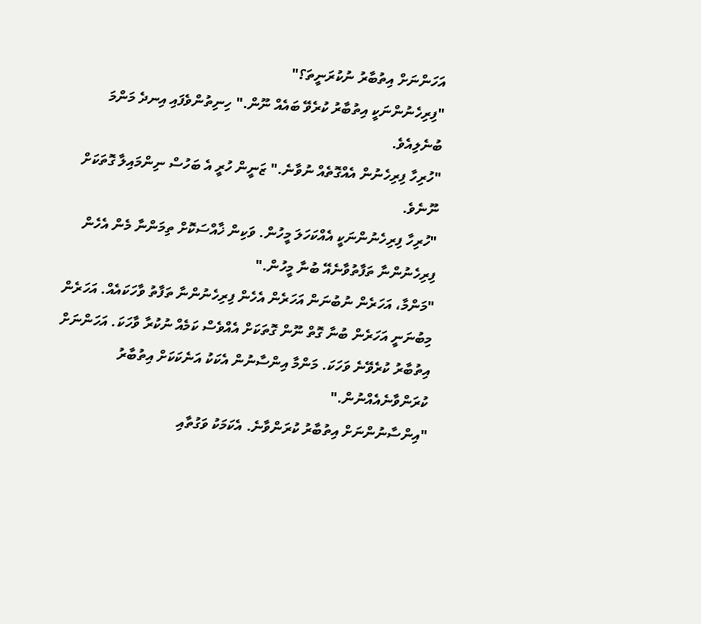އަހަންނަށް އިތުބާރު ނުކުރަނީތަ؟"
"ފިރިހެނުންނަކީ އިތުބާރު ކުރެވޭ ބައެއް ނޫން." ހިނިތުންވެފައި އިނދެ މަންމަ ބުނެލިއެވެ.
"ހުރިހާ ފިރިހެނުން އެއްގޮތެއް ނުވާނެ." ޒަނީން ހުރީ އެ ބަހުސް ނިންމައިލާ ގޮތަކަށް ނޫނެވެ.
"ހުރިހާ ފިރިހެނުންނަކީ އެއްކަހަލަ މީހުން. ވަކިން ޚާއްސަކޮށް ތިމަންނާ މެން އެހެން ފިރިހެނުންނާ ތަފާތުވާނެއޭ ބުނާ މީހުން."
"މަންމާ، އަހަރެން ނުބުނަން އަހަރެން އެހެން ފިރިހެނުންނާ ތަފާތު ވާހަކައެއް. އަހަރެން މިބުނަނީ އަހަރެން ބުނާ ގޮތް ނޫން ގޮތަކަށް އެއްވެސް ކަމެއް ނުކުރާ ވާހަކަ. އަހަންނަށް އިތުބާރު ކުރެވޭނެ ވަހަކަ. މަންމާ އިންސާނުން އެކަކު އަނެކަކަށް އިތުބާރު ކުރަންވާނެއެއްނުން."
"އިންސާނުންނަށް އިތުބާރު ކުރަންވާނެ. އެކަމަކު ވަގުތާއި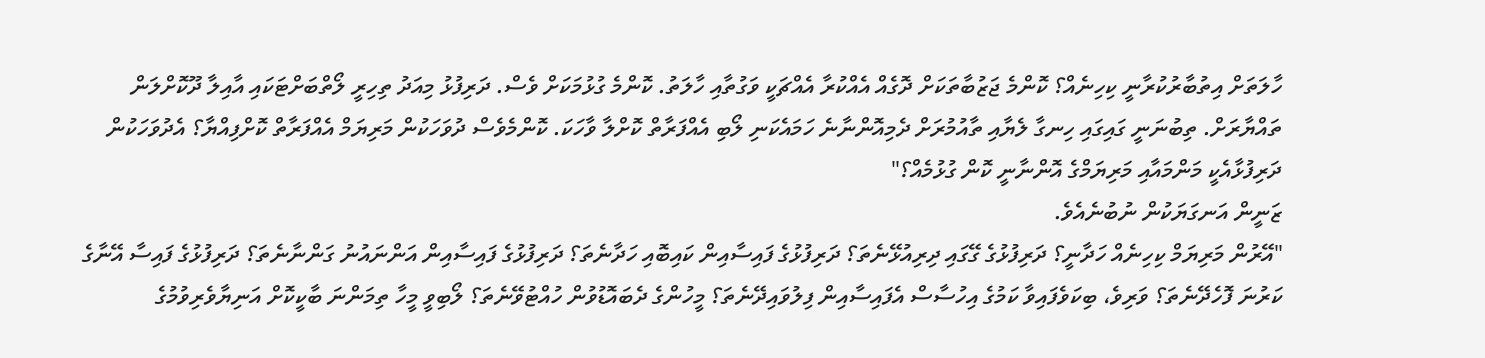ހާލަތަށް އިތުބާރުކުރާނީ ކިހިނެއް؟ ކޮންމެ ޖަޒުބާތަކަށް ދޮގެއް އެއްކުރާ އެއްޗަކީ ވަގުތާއި ހާލަތު. ކޮންމެ ގުޅުމަކަށް ވެސް. ދަރިފުޅު މިއަދު ތިހިރީ ލޯތްބަށްޓަކައި އާއިލާ ދޫކޮށްލަން ތައްޔާރަށް. ތިބުނަނީ ގައިގައި ހިނގާ ލެޔާއި ތާއުމުރަށް ދެމިއޮންނާނެ ހަމައެކަނި ލޯބި އެއްފަރާތް ކޮށްލާ ވާހަކަ. ކޮންމެވެސް ދުވަހަކުން މަރިޔަމް އެއްފަރާތް ކޮށްފިއްޔާ؟ އެދުވަހަކުން ދަރިފުޅާއެކީ މަންމައާއި މަރިޔަމްގެ އޮންނާނީ ކޮން ގުޅުމެއް؟"
ޒަނީން އަނގަޔަކުން ނުބުނެއެވެ.
"އޭރުން މަރިޔަމް ކިހިނެއް ހަދާނީ؟ ދަރިފުޅުގެ ގޭގައި ދިރިއުޅޭނެތަ؟ ދަރިފުޅުގެ ފައިސާއިން ކައިބޮއި ހަދާނެތަ؟ ދަރިފުޅުގެ ފައިސާއިން އަންނައުނު ގަންނާނެތަ؟ ދަރިފުޅުގެ ފައިސާ އޭނާގެ ކަރުނަ ފޮހެދޭނެތަ؟ ވަރިވެ، ބިކަވެފައިވާ ކަމުގެ އިހުސާސް އެފައިސާއިން ފިލުވައިދޭނެތަ؟ މީހުންގެ ދެބައޮޑުވުން ހުއްޓުވޭނެތަ؟ ލޯބިވީ މީހާ ތިމަންނަ ބާކީކޮށް އަނިޔާވެރިވުމުގެ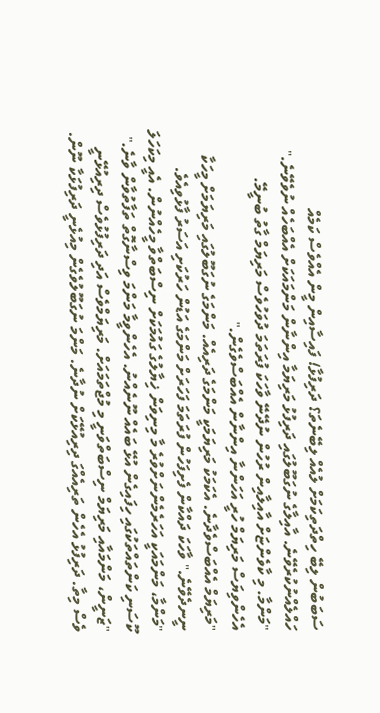ސަބަބުން ލިބޭ ހިތްދަތިކަމަށް ލުއެއް ލިބޭނެތަ؟ ދަރިފުޅާ! ފައިސާއިން މީން އެއްވެސް ކަމެއް ހައްލެއްނުކުރެވޭނެ. އާއިލާގެ ނުގަބޫލުގައި ދަރިފުޅު މަރިޔަމާ އިންނާން މަންމައަކަށް އެއްބަހެއް ނުވެވޭނެ."
"މަންމާ. މި ކާވެންޏަށް އާއިލާއިން ރުހުން ނުދޭނޭ ވާހަކަ ފުރަތަމަ ދުވަހުވެސް މަރިޔަމް ގާތު ބުނީމޭ. އެހެންވިޔަސް މަރިޔަމް ހުރީ އަހަންނާ އިންނާން އެއްބަސްވެގެން."
"މަރިޔަމް އެއްބަސްވެދާނެ. އެކަމަކު މަރިޔަމަކީ މަންމަގެ ދަރިއެއް. މަންމަގެ ނުގަބޫލުގައި މަރިޔަމަށް މީހަކާ ނީނދެވޭނެ." ވާހަކަ ދައްކާން ފެށިފަހުން ފުރަތަމަ ފަހަރަށް މަންމަގެ އަޑުން ހަރުކަށި އަސަރު ފާޅުވިއެވެ.
"މަންމާ، މަންމައަކީ އަހަރެމެންނަށްވުރެ މާ މިނިވަން ޚިޔާލުގެ ގައުމަކަށް ނިސްބަތްވާ މީހެއްނުން. އެއީ މިކަހަލަ ކޫސަނި ކަންތައްތަކުގައި ހިފައިގެން އުޅޭ ބައެއް ނޫނެއްނު. އެހެންވީމާ މަންމަ ވިސްނާގޮތް ތަފާތުވާން ވާނެ."
"ޒަނީން، މަންމައާއި މަރިޔަމް ނިސްބަތްވަނީ މި މުޖްތަމައަށް. މަރިޔަމްވެސް އަދި ދަރިފުޅުވެސް ދިރިއުޅޭނީ ވެސް މިތާ. ދަރިފުޅު އެހެން ތަރިއެއްގަ ދިރިއުޅޭކަށް ނުދާނެ. މަންމަ ނުގަބޫލުވެގެން މިއުޅެނީ ދަރިފުޅަކާ ނޫން.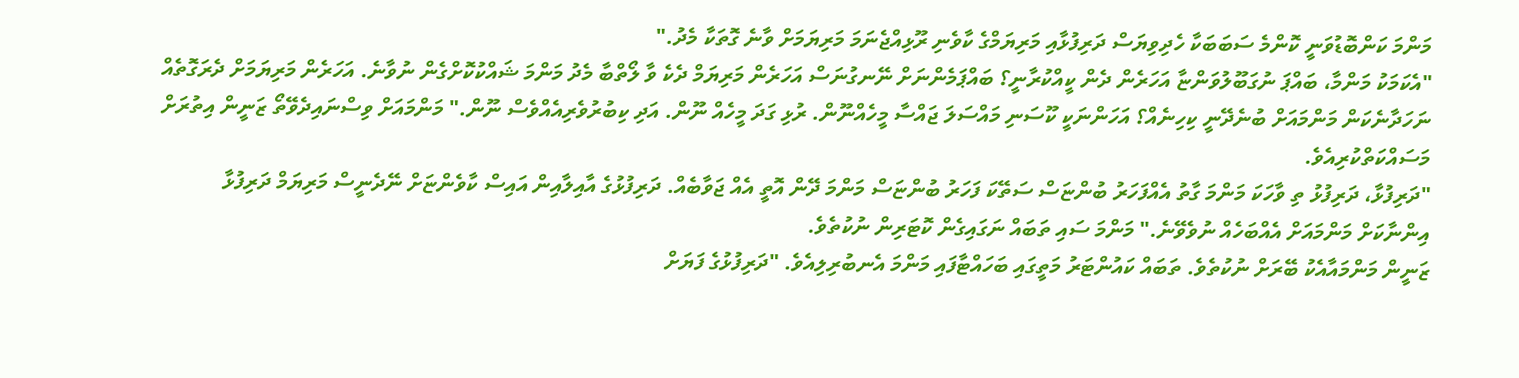މަންމަ ކަންބޮޑުވަނީ ކޮންމެ ސަބަބަކާ ހެދިވިޔަސް ދަރިފުޅާއި މަރިޔަމްގެ ކާވެނި ރޫޅިއްޖެނަމަ މަރިޔަމަށް ވާނެ ގޮތަކާ މެދު."
"އެކަމަކު މަންމާ، ބައްޕަ ނުގަބޫލުވަންޏާ އަހަރެން ދެން ކީއްކުރާނީ؟ ބައްޕަމެންނަށް ނޭނގުނަސް އަހަރެން މަރިޔަމް ދެކެ ވާ ލޯތްބާ މެދު މަންމަ ޝައްކުކޮށްގެން ނުވާނެ. އަހަރެން މަރިޔަމަށް ދެރަގޮތެއް ނަހަދާނެކަން މަންމައަށް ބުނެދޭނީ ކިހިނެއް؟ އަހަންނަކީ ކޫސަނި މައްސަލަ ޖައްސާ މީހެއްނޫން. ރުޅި ގަދަ މީހެއް ނޫން. އަދި ކިބުރުވެރިއެއްވެސް ނޫން." މަންމައަށް ވިސްނައިދެވޭތޯ ޒަނީން އިތުރަށް މަސައްކަތްކުރިއެވެ.
"ދަރިފުޅާ، ދަރިފުޅު ތި ވާހަކަ މަންމަ ގާތު އެއްފަހަރު ބުންޏަސް ސަތޭކަ ފަހަރު ބުންޏަސް މަންމަ ދޭން އޮތީ އެއް ޖަވާބެއް. ދަރިފުޅުގެ އާއިލާއިން އައިސް ކާވެންޏަށް ނޭދެނީސް މަރިޔަމް ދަރިފުޅާ އިންނާކަށް މަންމައަށް އެއްބަހެއް ނުވެވޭނެ." މަންމަ ސައި ތަބައް ނަގައިގެން ކޮޓަރިން ނުކުތެވެ.
ޒަނީން މަންމައާއެކު ބޭރަށް ނުކުތެވެ. ތަބައް ކައުންޓަރު މަތީގައި ބަހައްޓާފައި މަންމަ އެނބުރިލިއެވެ. "ދަރިފުޅުގެ ފަޔަށް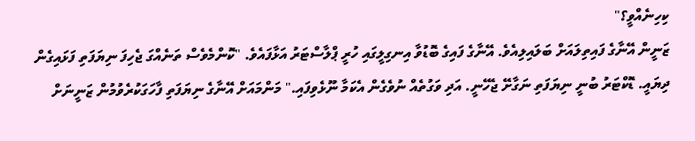ކިހިނެއްވީ؟"
ޒަނީން އޭނާގެ ފައިތިލައަށް ބަލައިލިއެވެ. އޭނާގެ ފައިގެ ބޮޑުވާ އިނގިލީގައި ހުރީ ޕްލާސްޓަރު އަޅާފައެވެ. "ކޮންމެވެސް ތަނެއްގަ ޖެހިފަ ނިޔަފަތި ފަޅައިގެން ދިޔައީ. ޑޮކްޓަރު ބުނީ ނިޔަފަތި ނަގާށޭ ޖެހޭނީ. އަދި ވަގުތެއް ނުވެގެން އެކަމާ ނޫޅެވިފައި." މަންމައަށް އޭނާގެ ނިޔަފަތި ފާހަގަކުރެވުމުން ޒަނީނަށް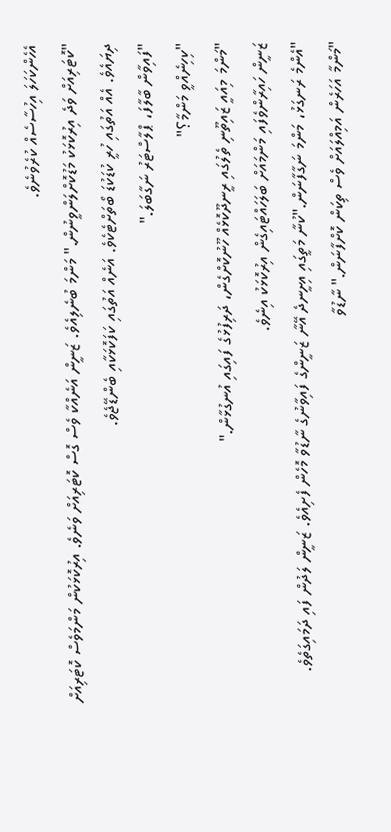އެހެންކަހަލަ އިހުސާސެއް ކުރެވުނެވެ.
"ކޮޓަރިއަށް ވަދެ އިރުކޮޅަކު މަޑުކޮށްލަންވީނުން." މަންމަ ބުނެލިއެވެ. ޒަނީން އަނެއްކާ ވެސް ގޮސް ކޮޓަރިއަށް ވަނެވެ. އިރުކޮޅަކުން މަންމަވެސް ކޮޓަރިއަށް ދިޔައެވެ. އެއް އަތުގައި ހުރީ ކުޑަކުޑަ ބޯތަށްޓެކެވެ. އަނެއް އަތުގައި ކަފަކޮޅަކާއި ބެންޑޭޖެވެ.
"ފައިވާން ބާލާފަ، ޕްލާސްޓަރު ނަގާބަލަ."
"ކިހިނެއްވީ މަންމާ؟"
"މަންމަ މިއައީ ޒައިތޫނި ތެލުގައި ރީނދޫކޮޅެއް ހޫނުކޮށްގެން، ދަރިފުޅުގެ ފައިގައި އުނގުޅާން."
ޒަނީން ހައިރާންވެފައި މަންމައަށް ބަލަހައްޓައިގެން އިރުކޮޅަކު އިނެވެ.
"އެންމެ ރަނގަޅު، މަންމަ ނަގާފާނަން."ކުނާ މަތީގައި އިށީނދެ އޭނާ ޒަނީންގެ ފައިވާނުގެ ނާޑުވާ މޮހެން ފެށިއެވެ. ޒަނީން ލަދުން ފައި ދަމައިގަތެވެ. "މަންމާ އަހަރެން އަމިއްލައަށް ވެސް ތިކަން ކޮށްފާނަން." ނާޑުވާ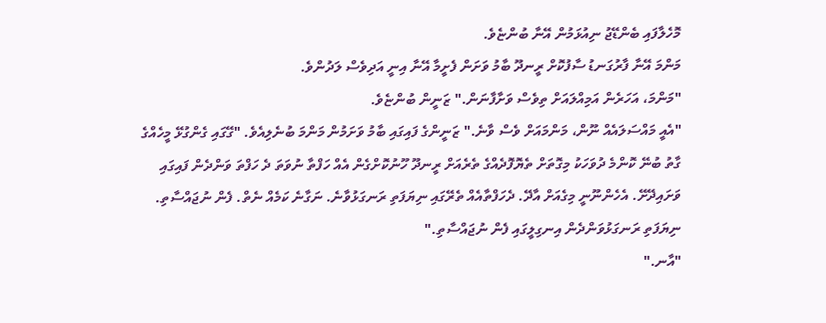މޮހެލާފައި ބެންޑޭޖު ނިއުޅަމުން އޭނާ ބުންޏެވެ.
މަންމަ އޭނާ ފާރުގަނޑު ސާފުކޮށް ރީނދޫ ބާމު ވަށަން ފެށީމާ އޭނާ އިނީ އަދިވެސް ލަދުންވެ.
"މަންމަ، އަހަރެން އަމިއްލައަށް ތިވެސް ވަށާފާނަން." ޒަނީން ބުންޏެވެ.
"އެއީ މައްސަލައެއް ނޫން، މަންމައަށް ވެސް ވާނެ." ޒަނީންގެ ފައިގައި ބާމު ވަށަމުން މަންމަ ބުނެލިއެވެ. "ގޭގައި ގެންގުޅޭ މީހެއްގެ ގާތު ބުނޭ ކޮންމެ ދުވަހަކު މިގޮތަށް ތެޔޮފޮދެއްގެ ތެރެއަށް ރީނދޫ ހޫނުކޮށްގެން އެއް ހަފްތާ ނުވަތަ ދެ ހަފްތަ ވަންދެން ފައިގައި ވަށައިދޭށޭ. އެހެންނޫނީ މިގެއަށް އާދޭ. ދެހަފްތާއެއް ތެރޭގައި ނިޔަފަތި ރަނގަޅުވާނެ. ނަގާނެ ކަމެއް ނެތް. ފެން ނުޖައްސާތި. ނިޔަފަތި ރަނގަޅުވަންދެން އިނގިލީގައި ފެން ނުޖައްސާތި."
"އާނ."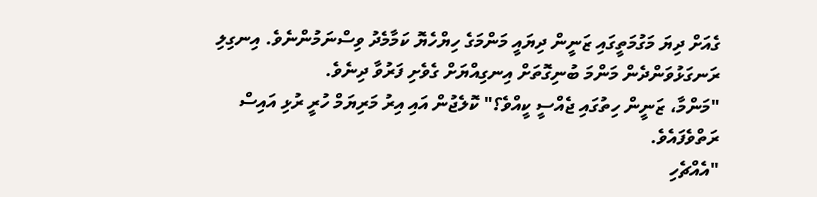ގެއަށް ދިޔަ މަގުމަތީގައި ޒަނީން ދިޔައީ މަންމަގެ ހިޔްހެޔޮ ކަމާމެދު ވިސްނަމުންނެވެ. އިނގިލި ރަނގަޅުވަންދެން މަންމަ ބުނިގޮތަށް އިނގިއްޔަށް ގެވެށި ފަރުވާ ދިނެވެ.
"މަންމާ، ޒަނީން ހިތުގައި ޖެއްސީ ކީއްވެ؟" ކޮލެޖުން އައި އިރު މަރިޔަމް ހުރީ ރުޅި އައިސް ރަތްވެފައެވެ.
"އެއްޗެހި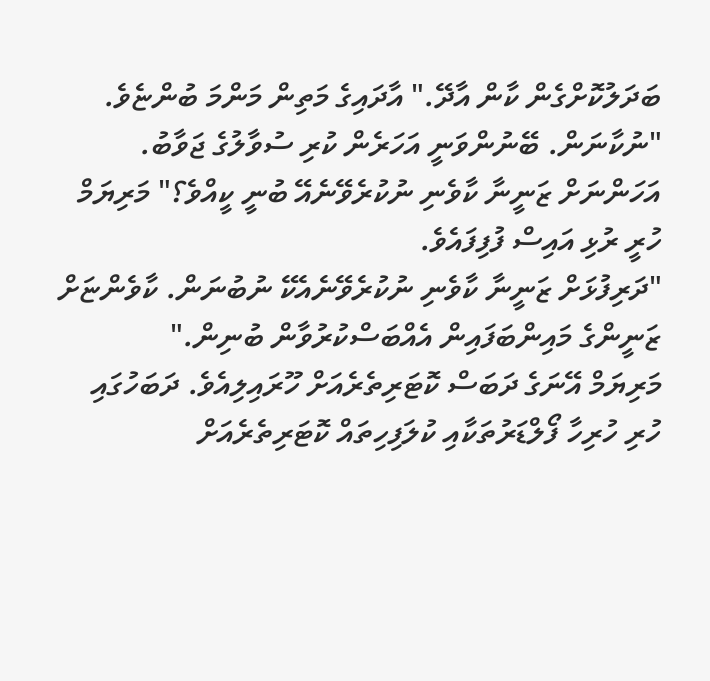ބަދަލުކޮށްގެން ކާން އާދޭ." އާދައިގެ މަތިން މަންމަ ބުންޏެވެ.
"ނުކާނަން. ބޭނުންވަނީ އަހަރެން ކުރި ސުވާލުގެ ޖަވާބު. އަހަންނަށް ޒަނީނާ ކާވެނި ނުކުރެވޭނެއޭ ބުނީ ކީއްވެ؟" މަރިޔަމް ހުރީ ރުޅި އައިސް ފުފިފައެވެ.
"ދަރިފުޅަށް ޒަނީނާ ކާވެނި ނުކުރެވޭނެއެކޭ ނުބުނަން. ކާވެންޏަށް ޒަނީންގެ މައިންބަފައިން އެއްބަސްކުރުވާން ބުނިން."
މަރިޔަމް އޭނަގެ ދަބަސް ކޮޓަރިތެރެއަށް ހޫރައިލިއެވެ. ދަބަހުގައި ހުރި ހުރިހާ ފޯލްޑަރުތަކާއި ކުލަފިހިތައް ކޮޓަރިތެރެއަށް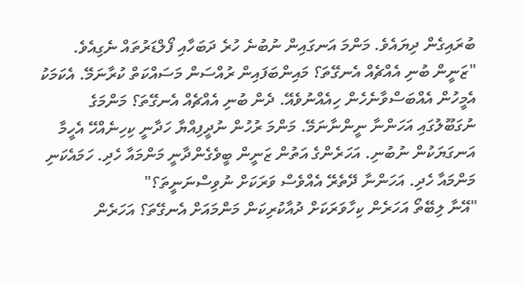ބުރައިގެން ދިޔައެވެ. މަންމަ އަނގައިން ނުބުނެ ހުރެ ދަބަހާއި ފޯލްޑަރުތައް ނެގިއެވެ.
"ޒަނީން ބުނި އެއްޗެއް އެނގޭތަ؟ މައިންބަފައިން ރުއްސަން މަސައްކަތް ކުރާނަމޭ. އެކަމަކު އެމީހުން އެއްބަސްވާނެހެން ހިއެއްނުވެއޭ. ދެން ބުނި އެއްޗެއް އެނގޭތަ؟ މަންމަގެ ނުގަބޫލުގައި އަހަންނާ ނީންނާނަމޭ. މަންމަ ރުހުން ނުދީފިއްޔާ ހަދާނީ ކިހިނެއްހޭ އެހީމާ އަނގަޔަކުން ނުބުނި. އަހަރެންގެ އަތުން ޒަނީން ބީވެގެންދާނީ މަންމައާ ހެދި. ހަމައެކަނި މަންމައާ ހެދި. އަހަންނާ ދޭތެރޭ އެއްވެސް ވަރަކަށް ނުވިސްނަނީތަ؟"
"އޭނާ ލިބޭތޯ އަހަރެން ކިހާވަރަކަށް ދުއާކުރިކަން މަންމައަށް އެނގޭތަ؟ އަހަރެން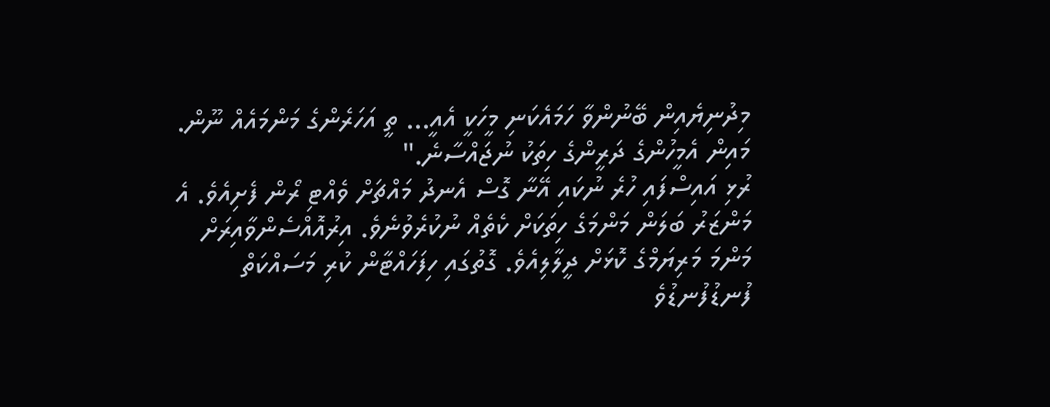މިދުނިޔެއިން ބޭނުންވާ ހަމައެކަނި މީހަކީ އެއީ... ތީ އަހަރެންގެ މަންމައެއް ނޫން. މައިން އެމީހުންގެ ދަރީންގެ ހިތަކު ނުޖައްސާނެ."
ރުޅި އައިސްފައި ހުރެ ނުކައި އޭނާ ގޮސް އެނދު މައްޗަށް ވެއްޓި ރޯން ފެށިއެވެ. އެ މަންޒަރު ބަލަން މަންމަގެ ހިތަކަށް ކެތެއް ނުކުރެވުނެވެ. އިރުއޮއްސެންވާއިރަށް މަންމަ މަރިޔަމްގެ ކޮޅަށް ދީލާލިއެވެ. ގޮތުގައި ހިފަހައްޓާން ކުރި މަސައްކަތް ފުނޑުފުނޑުވެ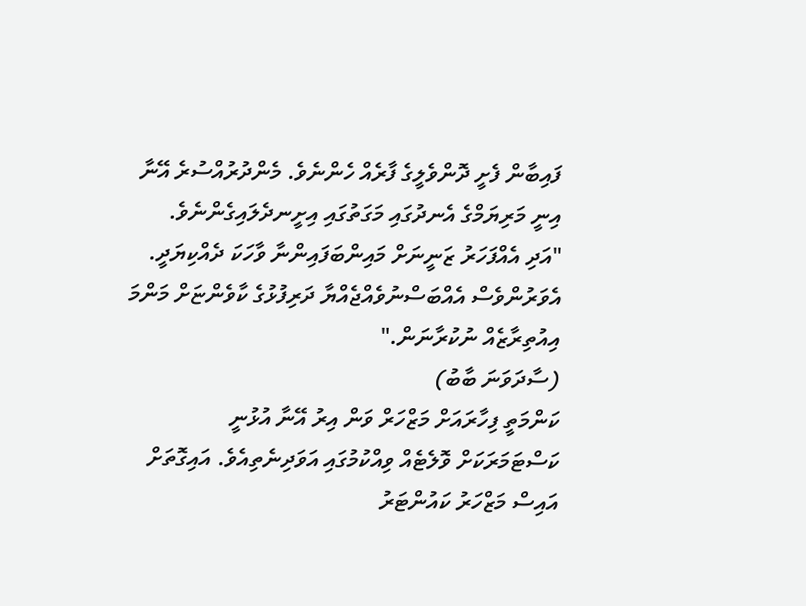ފައިބާން ފެށީ ދޮންވެލީގެ ފާރެއް ހެންނެވެ. މެންދުރުއްސުރެ އޭނާ އިނީ މަރިޔަމްގެ އެނދުގައި މަގަތުގައި އިށީނދެލައިގެންނެވެ.
"އަދި އެއްފަހަރު ޒަނީނަށް މައިންބަފައިންނާ ވާހަކަ ދެއްކިޔަދީ. އެވަރުންވެސް އެއްބަސްނުވެއްޖެއްޔާ ދަރިފުޅުގެ ކާވެންޏަށް މަންމަ އިއުތިރާޒެއް ނުކުރާނަން."
(ސާދަވަނަ ބާބު)
ކަންމަތީ ފިހާރައަށް މަޒްހަރް ވަން އިރު އޭނާ އުޅުނީ ކަސްޓަމަރަކަށް ވޮލެޓެއް ވިއްކުމުގައި އަވަދިނެތިއެވެ. އައިގޮތަށް އައިސް މަޒްހަރު ކައުންޓަރު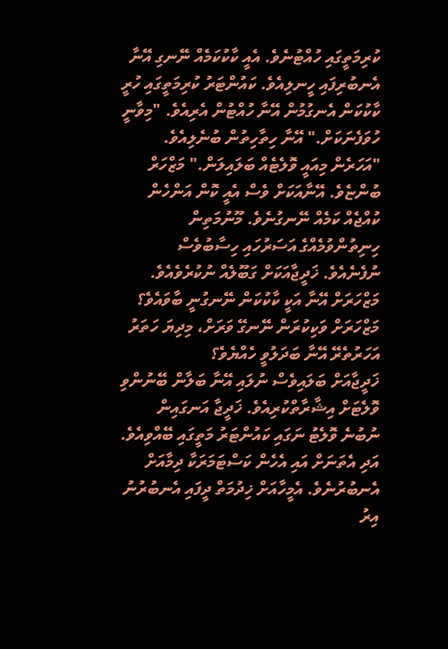ކުރިމަތީގައި ހުއްޓުނެވެ. އެއީ ކާކުކަމެއް ނޭނގި އޭނާ އެނބުރިފައި ހީނލިއެވެ. ކައުންޓަރު ކުރިމަތީގައި ހުރީ ކާކުކަން އެނގުމުން އޭނާ ހުއްޓުން އެރިއެވެ. "މިވާނީ ހުވަފެނަކަށް." އޭނާ ހިތާހިތުން ބުނެލިއެވެ. "އަހަރެން މިއައީ ވޮލެޓެއް ބަލައިލަން." މަޒްހަރް ބުންޏެވެ. އޭނާއަކަށް ވެސް އެއީ ކޮން އަންހެން ކުއްޖެއް ކަމެއް ނޭނގުނެވެ. މޫނުމަތިން ހިނިތުންވުމެއްގެ އަސަރުހައި ހިސާބުވެސް ނުފެނެއެވެ. ޚަދީޖާއަކަށް ގަބޫލެއް ނުކުރެވެއެވެ. މަޒްހަރަށް އޭނާ އަކީ ކާކުކަން ނޭނގުނީ ބާވައެވެ؟ މަޒްހަރަށް ވަކިކުރަން ނޭނގޭ ވަރަށް، މިދިޔަ ހަތަރު އަހަރުތެރޭ އޭނާ ބަދަލުވީ ހެއްޔެވެ؟
ޚަދީޖާއަށް ބަލައިވެސް ނުލައި އޭނާ ބަލާން ބޭނުންވި ވޮލެޓަށް އިޝާރާތްކުރިއެވެ. ޚަދީޖާ އަނގައިން ނުބުނެ ވޮލެޓު ނަގައި ކައުންޓަރު މަތީގައި ބޭއްވިއެވެ. އަދި އެތަނަށް އައި އެހެން ކަސްޓަމަރަކާ ދިމާއަށް އެނބުރުނެވެ. އެމީހާއަށް ޚިދުމަތް ދީފައި އެނބުރުނު އިރު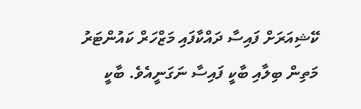ކޭޝިއަރަށް ފައިސާ ދައްކާފައި މަޒްހަރް ކައުންޓަރު މަތިން ބިލާއި ބާކީ ފައިސާ ނަގަނީއެވެ. ބާކީ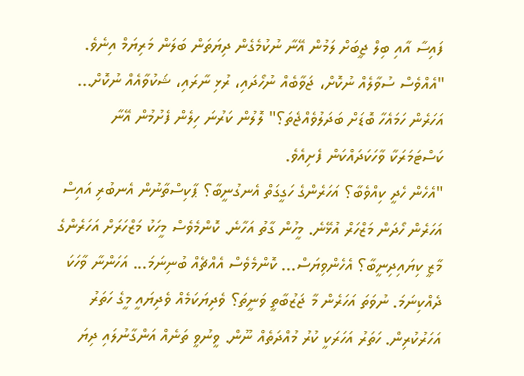ފައިސާ އާއި ބިލް ޖީބަށް ލަމުން އޭނާ ނުކުމެގެން ދިޔަތަން ބަލަން މަރިޔަމް އިނެވެ.
"އެއްވެސް ސުވާލެއް ނުކޮށް، ޖަވާބެއް ނުހޯދައި، ރުޅި ނާރައި، ޝަކުވާއެއް ނުކޮށް... އަހަރެން ހަމައެހާ ބޮޑަށް ބަދަލުވެއްޖެތަ؟" ލޮލުން ކަރުނަ ހިލެން ފެށުމުން އޭނާ ކަސްޓަމަރަކާ ވާހަކަދައްކަން ފެށިއެވެ.
"އެހެން ހެދީ ކިއްވެބާ؟ އަހަރެންގެ ހަގީގަތް އެނގުނީބާ؟ ޕާކިސްތާނުން އެނބުރި އައިސް އަހަރެން ހޯދަން މަޒްހަރް އުޅޭނެ. މީހުން ގާތު އަހާނެ. ކޮންމެވެސް މީހަކު މަޒްހަރަށް އަހަރެންގެ މާޒީ ކިޔައިދިނީބާ؟ އެހެންވިޔަސް... ކޮންމެވެސް އެއްޗެއް ބުނިނަމަ... އަހަންނާ ވާހަކަ ދެއްކިނަމަ. ނުވަތަ އަހަރެން މާ ޖަޒުބާތީ ވަނީތަ؟ ވެދިޔަކަމެއް ވެދިޔައީ މީގެ ހަތަރު އަހަރުކުރިން. ހަތަރު އަހަރަކީ ކުރު މުއްދަތެއް ނޫން. ވީނުވީ ތަނެއް އަންގާނުލައި ދިޔަ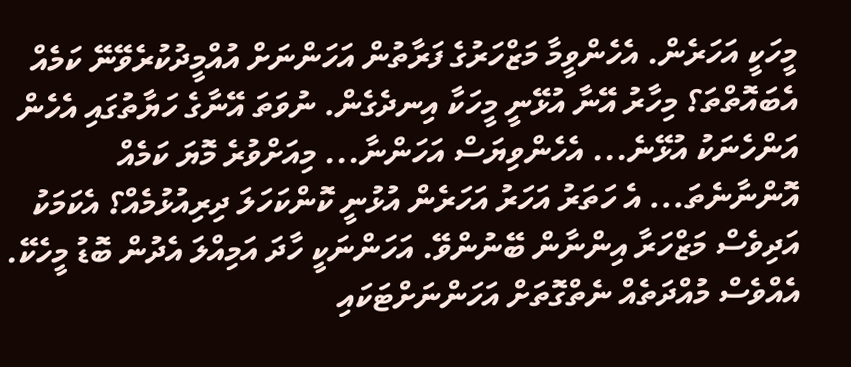މީހަކީ އަހަރެން. އެހެންވީމާ މަޒްހަރުގެ ފަރާތުން އަހަންނަށް އުއްމީދުކުރެވޭނޭ ކަމެއް އެބައޮތްތަ؟ މިހާރު އޭނާ އުޅޭނީ މީހަކާ އިނދެގެން. ނުވަތަ އޭނާގެ ހަޔާތުގައި އެހެން އަންހެނަކު އުޅޭނެ... އެހެންވިޔަސް އަހަންނާ... މިއަށްވުރެ މޮޔަ ކަމެއް އޮންނާނެތަ... އެ ހަތަރު އަހަރު އަހަރެން އުޅުނީ ކޮންކަހަލަ ދިރިއުޅުމެއް؟ އެކަމަކު އަދިވެސް މަޒްހަރާ އިންނާން ބޭނުންވޭ. އަހަންނަކީ ހާދަ އަމިއްލަ އެދުން ބޮޑު މީހެކޭ. އެއްވެސް މުއްދަތެއް ނެތްގޮތަށް އަހަންނަށްޓަކައި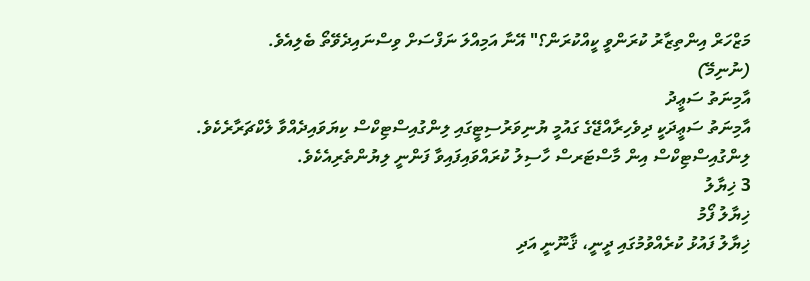މަޒްހަރް އިންތިޒާރު ކުރަންވީ ކީއްކުރަން؟" އޭނާ އަމިއްލަ ނަފްސަށް ވިސްނައިދެވޭތޯ ބެލިއެވެ.
(ނުނިމޭ)
އާމިނަތު ސަޢީދު
އާމިނަތު ސަޢީދަކީ ދިވެހިރާއްޖޭގެ ގައުމީ ޔުނިވަރުސިޓީގައި ލިންގުއިސްޓިކްސް ކިޔަވައިދެއްވާ ލެކްޗަރާރެކެވެ. ލިންގުއިސްޓިކްސް އިން މާސްޓަރސް ހާސިލު ކުރައްވައިފައިވާ ފަންނީ ލިޔުންތެރިއެކެވެ.
3 ޚިޔާލު
ޚިޔާލު ފޯމު
ޚިޔާލު ފައުޅު ކުރެއްވުމުގައި ދީނީ، ޤާނޫނީ އަދި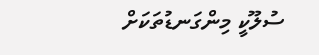ސުލޫކީ މިންގަނޑުތަކަށް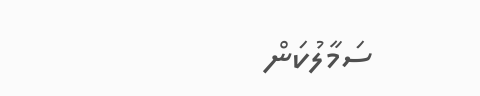ސަމާލުކަން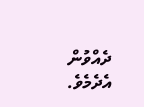ދެއްވުން އެދެމެވެ.